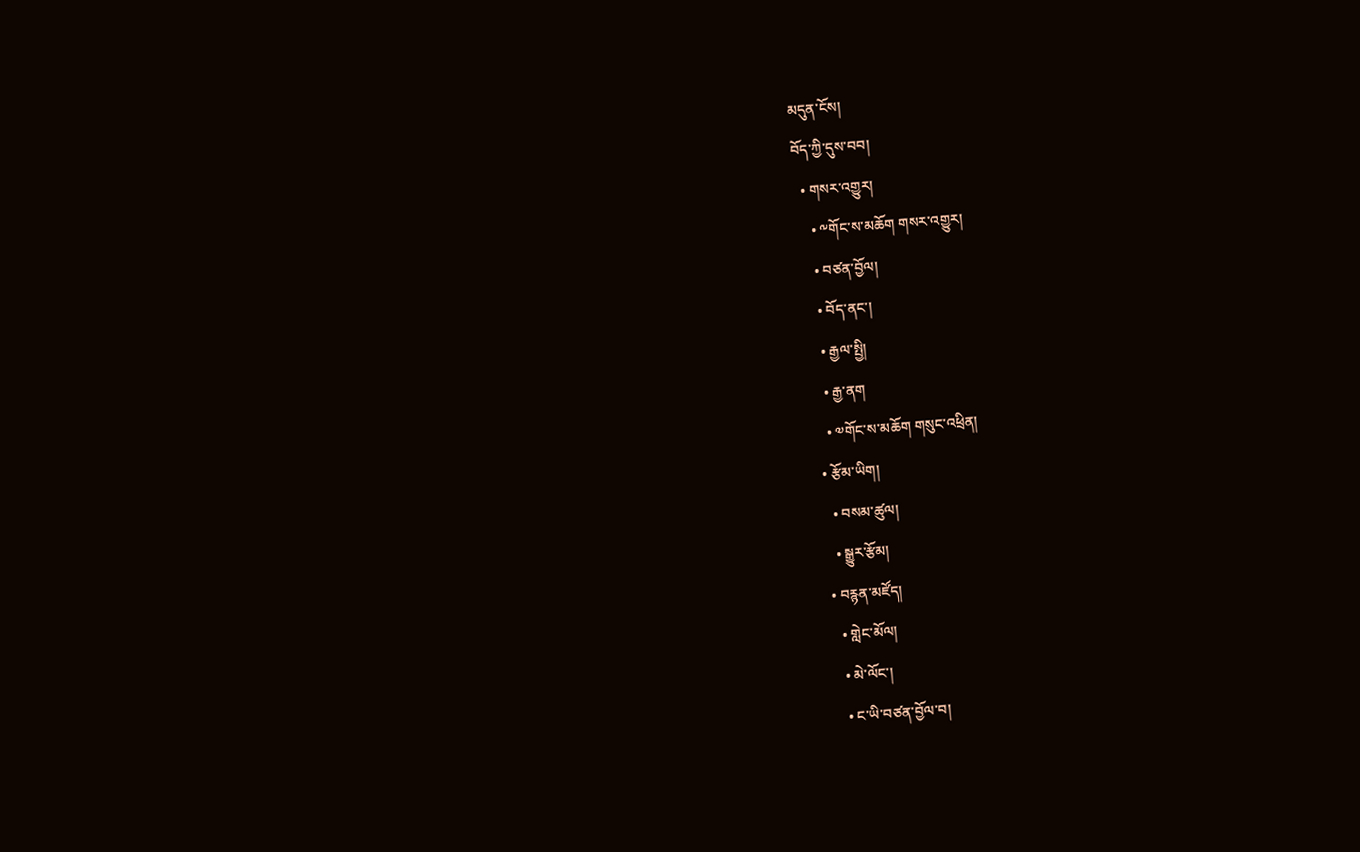མདུན་ངོས།
བོད་ཀྱི་དུས་བབ།
  • གསར་འགྱུར།
    • ༸གོང་ས་མཆོག གསར་འགྱུར།
    • བཙན་བྱོལ།
    • བོད་ནང་།
    • རྒྱལ་སྤྱི།
    • རྒྱ་ནག
    • ༧གོང་ས་མཆོག གསུང་འཕྲིན།
  • རྩོམ་ཡིག།
    • བསམ་ཚུལ།
    • སྒྱུར་རྩོམ།
  • བརྙན་མཛོད།
    • གླེང་མོལ།
    • མེ་ལོང་།
    • ང་ཡི་བཙན་བྱོལ་བ།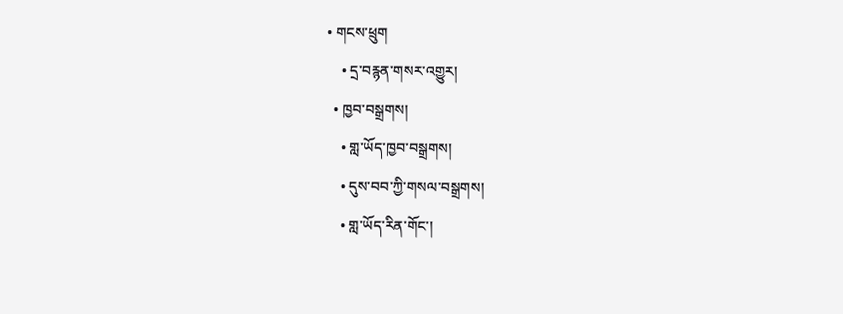• གངས་ཕྲུག
    • དྲ་བརྙན་གསར་འགྱུར།
  • ཁྱབ་བསྒྲགས།
    • གླ་ཡོད་ཁྱབ་བསྒྲགས།
    • དུས་བབ་ཀྱི་གསལ་བསྒྲགས།
    • གླ་ཡོད་རིན་གོང་།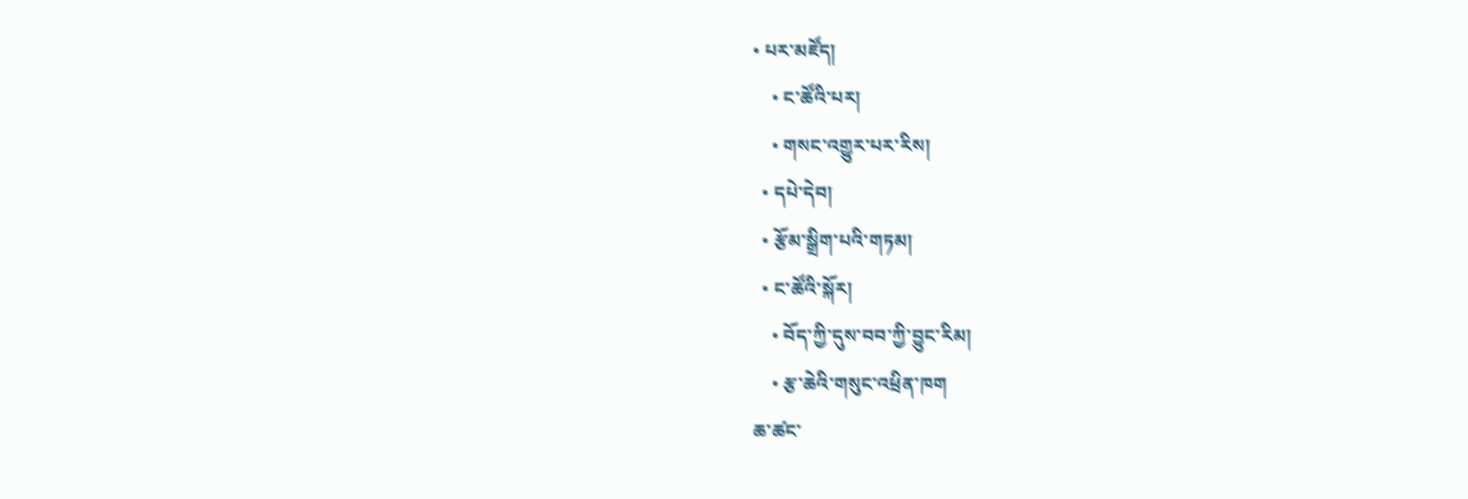• པར་མཛོད།
    • ང་ཚོའི་པར།
    • གསང་འགྱུར་པར་རིས།
  • དཔེ་དེབ།
  • རྩོམ་སྒྲིག་པའི་གཏམ།
  • ང་ཚོའི་སྐོར།
    • བོད་ཀྱི་དུས་བབ་ཀྱི་བྱུང་རིམ།
    • རྩ་ཆེའི་གསུང་འཕྲིན་ཁག
ཆ་ཚང་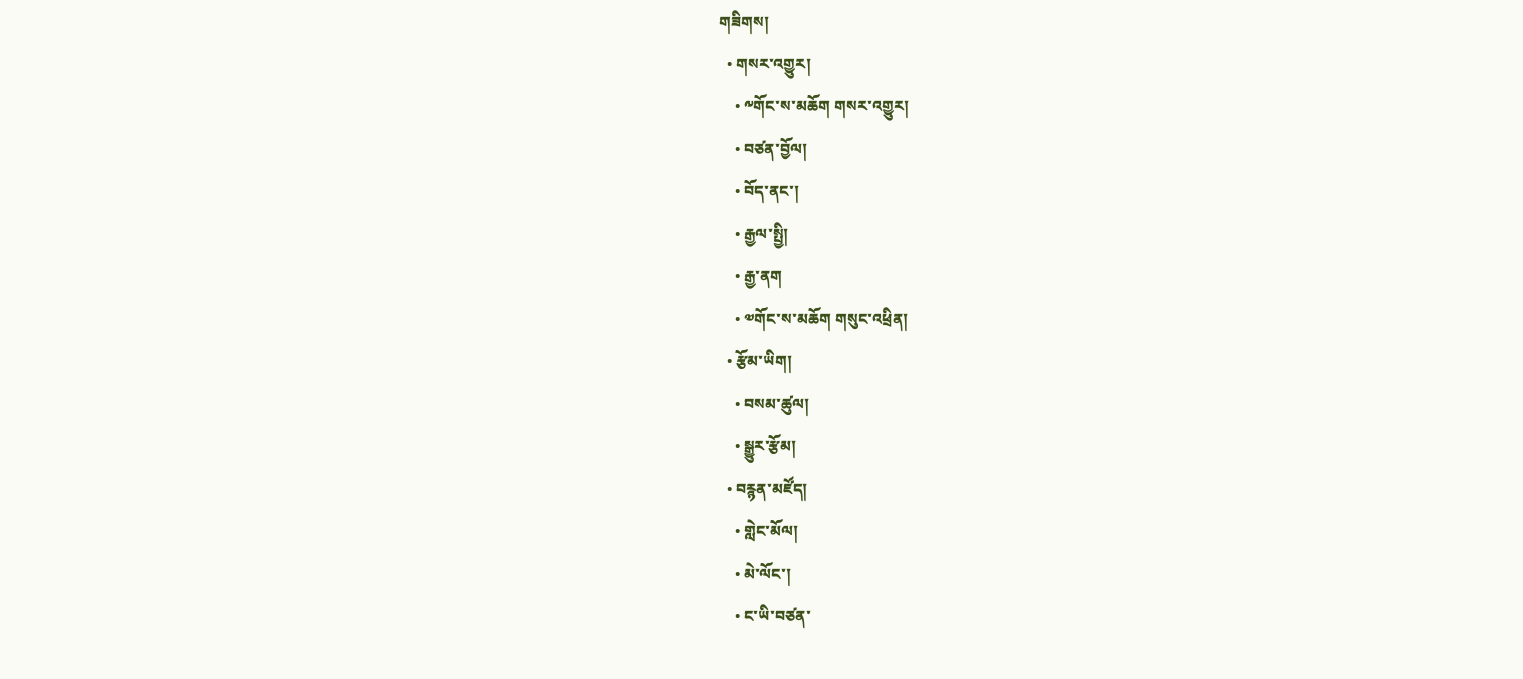གཟིགས།
  • གསར་འགྱུར།
    • ༸གོང་ས་མཆོག གསར་འགྱུར།
    • བཙན་བྱོལ།
    • བོད་ནང་།
    • རྒྱལ་སྤྱི།
    • རྒྱ་ནག
    • ༧གོང་ས་མཆོག གསུང་འཕྲིན།
  • རྩོམ་ཡིག།
    • བསམ་ཚུལ།
    • སྒྱུར་རྩོམ།
  • བརྙན་མཛོད།
    • གླེང་མོལ།
    • མེ་ལོང་།
    • ང་ཡི་བཙན་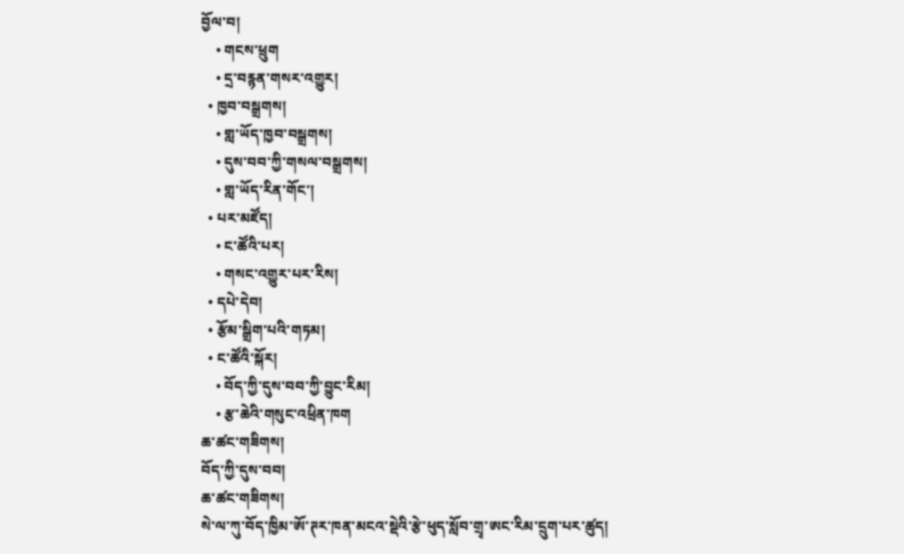བྱོལ་བ།
    • གངས་ཕྲུག
    • དྲ་བརྙན་གསར་འགྱུར།
  • ཁྱབ་བསྒྲགས།
    • གླ་ཡོད་ཁྱབ་བསྒྲགས།
    • དུས་བབ་ཀྱི་གསལ་བསྒྲགས།
    • གླ་ཡོད་རིན་གོང་།
  • པར་མཛོད།
    • ང་ཚོའི་པར།
    • གསང་འགྱུར་པར་རིས།
  • དཔེ་དེབ།
  • རྩོམ་སྒྲིག་པའི་གཏམ།
  • ང་ཚོའི་སྐོར།
    • བོད་ཀྱི་དུས་བབ་ཀྱི་བྱུང་རིམ།
    • རྩ་ཆེའི་གསུང་འཕྲིན་ཁག
ཆ་ཚང་གཟིགས།
བོད་ཀྱི་དུས་བབ།
ཆ་ཚང་གཟིགས།
སེ་ལ་ཀུ་བོད་ཁྱིམ་ཨོ་ཊར་ཁན་མངའ་སྡེའི་རྩེ་ཕུད་སློབ་གྲྭ་ཨང་རིམ་དྲུག་པར་ཚུད།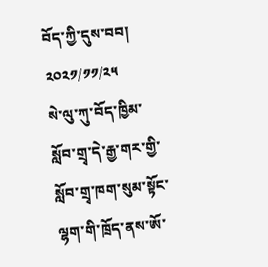བོད་ཀྱི་དུས་བབ།
༢༠༢༡/༡༡/༢༥
སེ་ལུ་ཀུ་བོད་ཁྱིམ་སློབ་གྲྭ་དེ་རྒྱ་གར་གྱི་སློབ་གྲྭ་ཁག་སུམ་སྟོང་ལྷག་གི་ཁྲོད་ནས་ཨོ་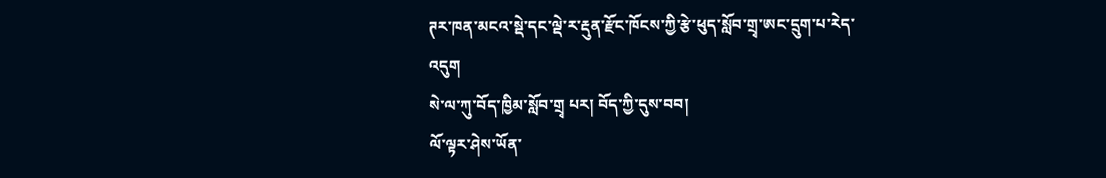ཊར་ཁན་མངའ་སྡེ་དང་ལྡེ་ར་རྡུན་རྫོང་ཁོངས་ཀྱི་རྩེ་ཕུད་སློབ་གྲྭ་ཨང་དྲུག་པ་རེད་འདུག
སེ་ལ་ཀུ་བོད་ཁྱིམ་སློབ་གྲྭ པར། བོད་ཀྱི་དུས་བབ།
ལོ་ལྟར་ཤེས་ཡོན་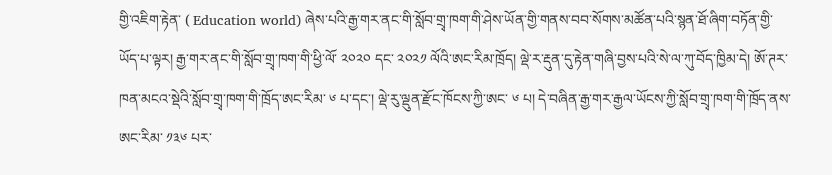གྱི་འཇིག་རྟེན་ ( Education world) ཞེས་པའི་རྒྱ་གར་ནང་གི་སློབ་གྲྭ་ཁག་གི་ཤེས་ཡོན་གྱི་གནས་བབ་སོགས་མཚོན་པའི་སྙན་ཐོ་ཞིག་བཏོན་གྱི་ཡོད་པ་ལྟར། རྒྱ་གར་ནང་གི་སློབ་གྲྭ་ཁག་གི་ཕྱི་ལོ་ ༢༠༢༠ དང་ ༢༠༢༡ ལོའི་ཨང་རིམ་ཁྲོད། ལྡེ་ར་རྡུན་དུ་རྟེན་གཞི་བྱས་པའི་སེ་ལ་ཀུ་བོད་ཁྱིམ་དེ། ཨོ་ཊར་ཁན་མངའ་སྡེའི་སློབ་གྲྭ་ཁག་གི་ཁྲོད་ཨང་རིམ་ ༦ པ་དང་། ལྡེ་རུ་ལྡུན་རྫོང་ཁོངས་ཀྱི་ཨང་ ༦ པ། དེ་བཞིན་རྒྱ་གར་རྒྱལ་ཡོངས་ཀྱི་སློབ་གྲྭ་ཁག་གི་ཁྲོད་ནས་ཨང་རིམ་ ༡༣༦ པར་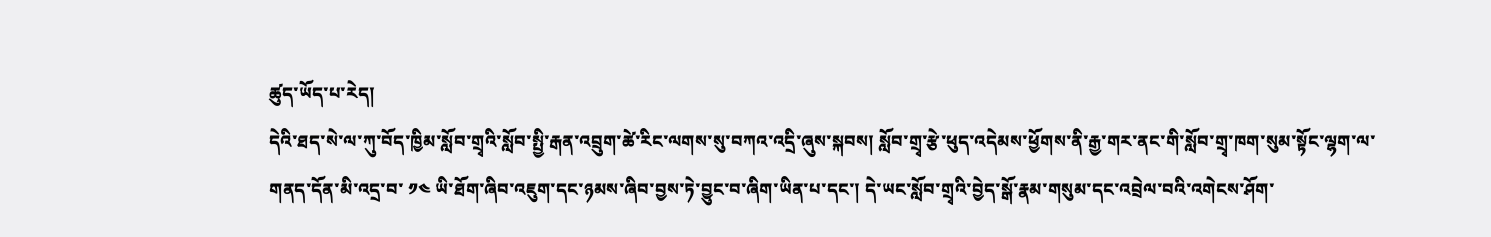ཚུད་ཡོད་པ་རེད།
དེའི་ཐད་སེ་ལ་ཀུ་བོད་ཁྱིམ་སློབ་གྲྭའི་སློབ་སྤྱི་རྒན་འབྲུག་ཚེ་རིང་ལགས་སུ་བཀའ་འདྲི་ཞུས་སྐབས། སློབ་གྲྭ་རྩེ་ཕུད་འདེམས་ཕྱོགས་ནི་རྒྱ་གར་ནང་གི་སློབ་གྲྭ་ཁག་སུམ་སྟོང་ལྷག་ལ་གནད་དོན་མི་འདྲ་བ་ ༡༤ ཡི་ཐོག་ཞིབ་འཇུག་དང་ཉམས་ཞིབ་བྱས་ཏེ་བྱུང་བ་ཞིག་ཡིན་པ་དང་། དེ་ཡང་སློབ་གྲྭའི་བྱེད་སྒོ་རྣམ་གསུམ་དང་འབྲེལ་བའི་འགེངས་ཤོག་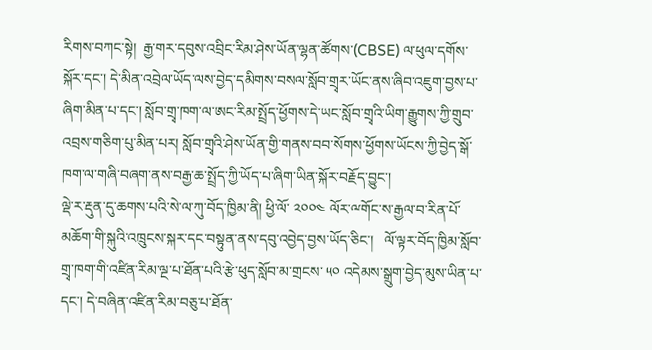རིགས་བཀང་སྟེ།  རྒྱ་གར་དབུས་འབྲིང་རིམ་ཤེས་ཡོན་ལྷན་ཚོགས་(CBSE) ལ་ཕུལ་དགོས་སྐོར་དང་། དེ་མིན་འབྲེལ་ཡོད་ལས་བྱེད་དམིགས་བསལ་སློབ་གྲྭར་ཡོང་ནས་ཞིབ་འཇུག་བྱས་པ་ཞིག་མིན་པ་དང་། སློབ་གྲྭ་ཁག་ལ་ཨང་རིམ་སྤྲོད་ཕྱོགས་དེ་ཡང་སློབ་གྲྭའི་ཡིག་རྒྱུགས་ཀྱི་གྲུབ་འབྲས་གཅིག་པུ་མིན་པར། སློབ་གྲྭའི་ཤེས་ཡོན་གྱི་གནས་བབ་སོགས་ཕྱོགས་ཡོངས་ཀྱི་བྱེད་སྒོ་ཁག་ལ་གཞི་བཞག་ནས་བརྒྱ་ཆ་སྤྲོད་ཀྱི་ཡོད་པ་ཞིག་ཡིན་སྐོར་བརྗོད་བྱུང་།
ལྡེ་ར་རྡུན་དུ་ཆགས་པའི་སེ་ལ་ཀུ་བོད་ཁྱིམ་ནི། ཕྱི་ལོ་ ༢༠༠༤ ལོར་ྋགོང་ས་རྒྱལ་བ་རིན་པོ་མཆོག་གི་སྐུའི་འཁྲུངས་སྐར་དང་བསྟུན་ནས་དབུ་འབྱེད་བྱས་ཡོད་ཅིང་།   ལོ་ལྟར་བོད་ཁྱིམ་སློབ་གྲྭ་ཁག་གི་འཛིན་རིམ་ལྔ་པ་ཐོན་པའི་རྩེ་ཕུད་སློབ་མ་གྲངས་ ༥༠ འདེམས་སྒྲུག་བྱེད་མུས་ཡིན་པ་དང་། དེ་བཞིན་འཛིན་རིམ་བཅུ་པ་ཐོན་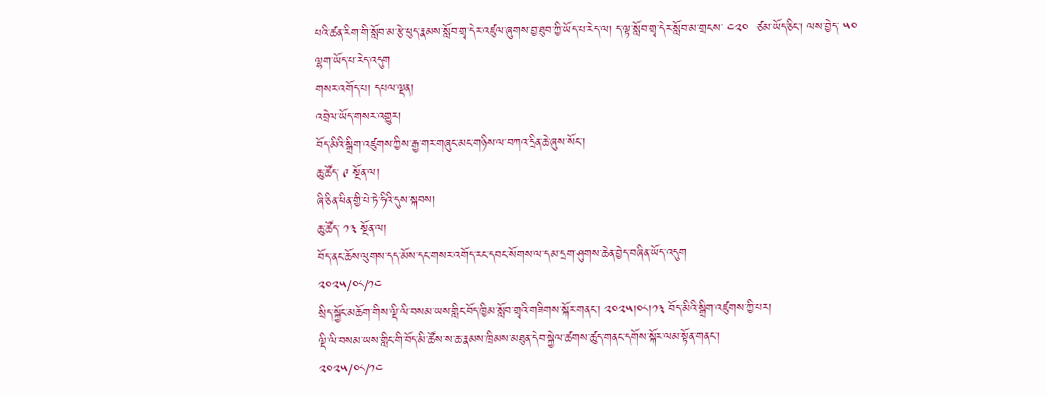པའི་ཚན་རིག་གི་སློབ་མ་རྩེ་ཕུད་རྣམས་སློབ་གྲྭ་དེར་འཛུལ་ཞུགས་བྱ་ཐུབ་ཀྱི་ཡོད་པ་རེད་ལ། ད་ལྟ་སློབ་གྲྭ་དེར་སློབ་མ་གྲངས་ ༤༢༠  ཙམ་ཡོད་ཅིང་། ལས་བྱེད་ ༥༠ ལྷག་ཡོད་པ་རེད་འདུག
གསར་འགོད་པ། དཔལ་ལྡན།
འབྲེལ་ཡོད་གསར་འགྱུར།
བོད་མིའི་སྒྲིག་འཛུགས་ཀྱིས་རྒྱ་གར་གཞུང་མང་གཉིས་ལ་བཀའ་དྲིན་ཆེ་ཞུས་སོང་།
ཆུ་ཚོད་ ༩ སྔོན་ལ།
ཞི་ཅིན་ཕིན་གྱི་པེ་ཏེ་ཧིའི་དུས་སྐབས།
ཆུ་ཚོད་ ༡༣ སྔོན་ལ།
བོད་ནང་ཆོས་ལུགས་དད་མོས་དང་གསར་འགོད་རང་དབང་སོགས་ལ་དམ་དྲག་ཤུགས་ཆེན་བྱེད་བཞིན་ཡོད་འདུག
༢༠༢༥/༠༨/༡༤
སྲིད་སྐྱོང་མཆོག་གིས་ལྡི་ལི་བསམ་ཡས་གླིང་བོད་ཁྱིམ་སློབ་གྲྭའི་གཟིགས་སྐོར་གནང་། ༢༠༢༥།༠༨།༡༣ བོད་མིའི་སྒྲིག་འཛུགས་ཀྱི་པར།
ལྡི་ལི་བསམ་ཡས་གླིང་གི་བོད་མི་ཚོས་ས་ཆ་རྣམས་ཁྲིམས་མཐུན་དེབ་སྐྱེལ་ཚགས་ཚུད་གནང་དགོས་སྐོར་ལམ་སྟོན་གནང་།
༢༠༢༥/༠༨/༡༤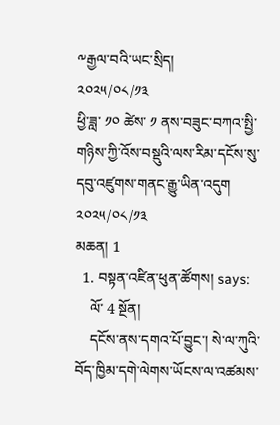༸རྒྱལ་བའི་ཡང་སྲིད།
༢༠༢༥/༠༨/༡༣
ཕྱི་ཟླ་ ༡༠ ཚེས་ ༡ ནས་བཟུང་བཀའ་སྤྱི་གཉིས་ཀྱི་འོས་བསྡུའི་ལས་རིམ་དངོས་སུ་དབུ་འཛུགས་གནང་རྒྱུ་ཡིན་འདུག
༢༠༢༥/༠༨/༡༣
མཆན། 1
  1. བསྟན་འཛིན་ཕུན་ཚོགས། says:
    ལོ་ 4 སྔོན།
    དངོས་ནས་དགའ་པོ་བྱུང་། སེ་ལ་ཀུའི་བོད་ཁྱིམ་དགེ་ལེགས་ཡོངས་ལ་འཚམས་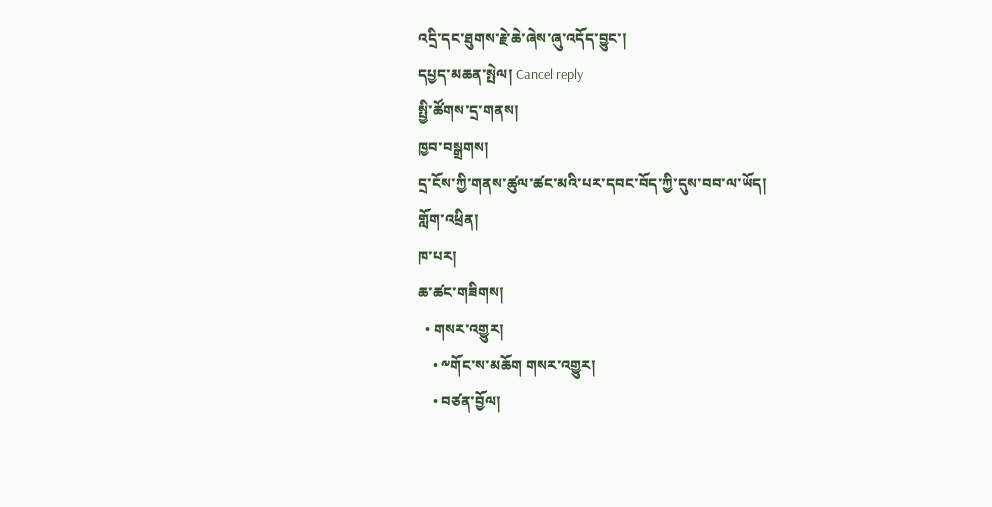འདྲི་དང་ཐུགས་རྗེ་ཆེ་ཞེས་ཞུ་འདོད་བྱུང་།
དཔྱད་མཆན་སྤེལ། Cancel reply
སྤྱི་ཚོགས་དྲ་གནས།
ཁྱབ་བསྒྲགས།
དྲ་ངོས་ཀྱི་གནས་ཚུལ་ཚང་མའི་པར་དབང་བོད་ཀྱི་དུས་བབ་ལ་ཡོད།
གློག་འཕྲིན།
ཁ་པར།
ཆ་ཚང་གཟིགས།
  • གསར་འགྱུར།
    • ༸གོང་ས་མཆོག གསར་འགྱུར།
    • བཙན་བྱོལ།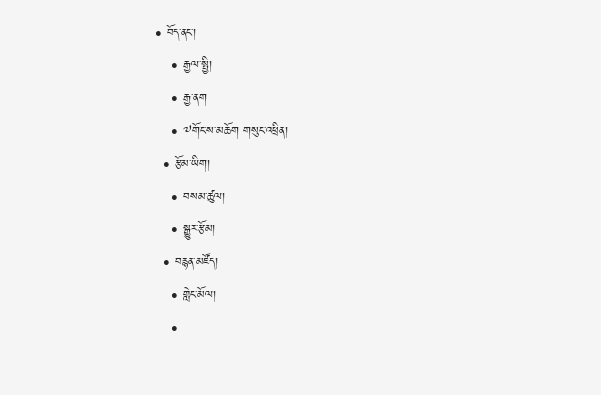• བོད་ནང་།
    • རྒྱལ་སྤྱི།
    • རྒྱ་ནག
    • ༧གོང་ས་མཆོག གསུང་འཕྲིན།
  • རྩོམ་ཡིག།
    • བསམ་ཚུལ།
    • སྒྱུར་རྩོམ།
  • བརྙན་མཛོད།
    • གླེང་མོལ།
    •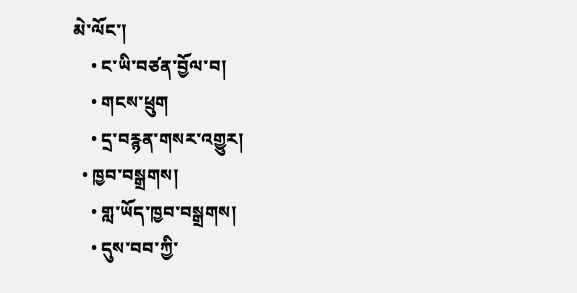མེ་ལོང་།
    • ང་ཡི་བཙན་བྱོལ་བ།
    • གངས་ཕྲུག
    • དྲ་བརྙན་གསར་འགྱུར།
  • ཁྱབ་བསྒྲགས།
    • གླ་ཡོད་ཁྱབ་བསྒྲགས།
    • དུས་བབ་ཀྱི་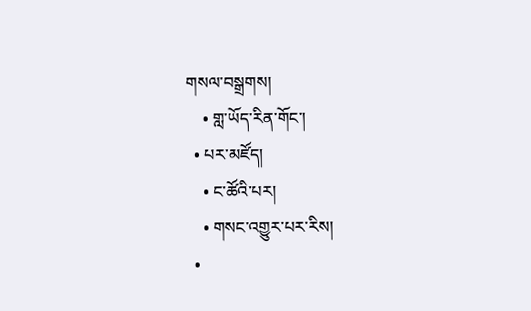གསལ་བསྒྲགས།
    • གླ་ཡོད་རིན་གོང་།
  • པར་མཛོད།
    • ང་ཚོའི་པར།
    • གསང་འགྱུར་པར་རིས།
  •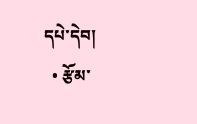དཔེ་དེབ།
  • རྩོམ་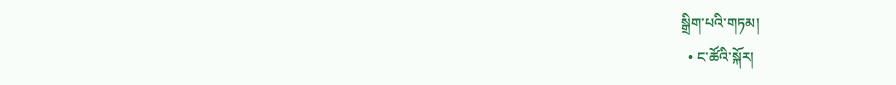སྒྲིག་པའི་གཏམ།
  • ང་ཚོའི་སྐོར།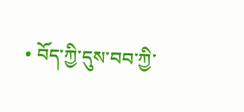• བོད་ཀྱི་དུས་བབ་ཀྱི་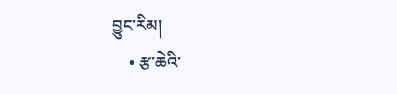བྱུང་རིམ།
    • རྩ་ཆེའི་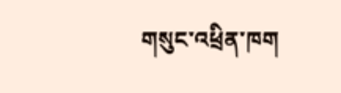གསུང་འཕྲིན་ཁག